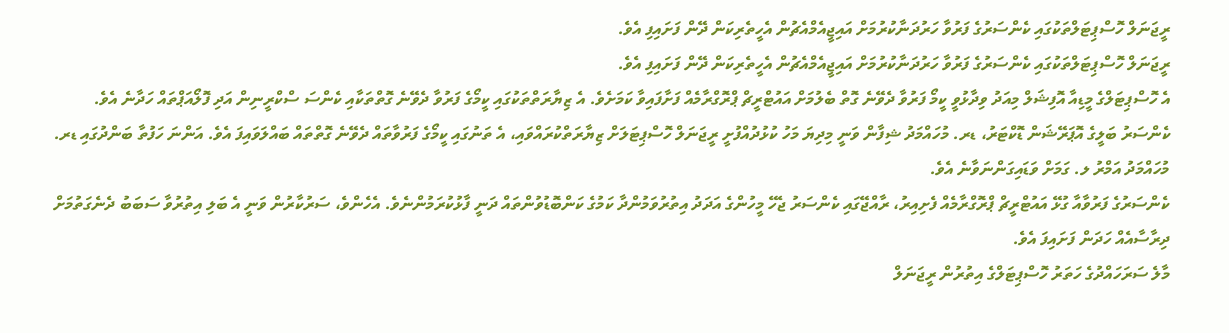ރީޖަނަލް ހޮސްޕިޓަލްތަކުގައި ކެންސަރުގެ ފަރުވާ ހަރުދަނާކުރުމަށް އައިޖީއެމްއެޗުން އެހީތެރިކަން ދޭން ފަށައިފި އެވެ.
ރީޖަނަލް ހޮސްޕިޓަލްތަކުގައި ކެންސަރުގެ ފަރުވާ ހަރުދަނާކުރުމަށް އައިޖީއެމްއެޗުން އެހީތެރިކަން ދޭން ފަށައިފި އެވެ.
އެ ހޮސްޕިޓަލްގެ މީޑިއާ އޮފިޝަލް މިއަދު ވިދާޅުވީ ކީމޯ ފަރުވާ ދެވޭނެ ގޮތް ބެލުމަށް އައުޓްރީޗް ޕްރޮގްރާމެއް ފަށާފައިވާ ކަމަށެވެ. އެ ޒިޔާރަތްތަކުގައި ކީމޯގެ ފަރުވާ ދެވޭނެ ގޮތްތަކާއި ކެންސަ ސްކްރީނިން އަދި ފޮލޯއަޕްތައް ހަދާނެ އެވެ.
ކެންސަރު ބަލީގެ އޮޕަރޭޝަން ޑޮކްޓަރު، ޑރ. މުހައްމަދު ޝިފާން ވަނީ މިދިޔަ މަހު ކުޅުދުއްފުށީ ރީޖަނަލް ހޮސްޕިޓަލަށް ޒިޔާރަތްކުރައްވައި، އެ ތަނުގައި ކީމޯގެ ފަރުވާތައް ދެވޭނެ ގޮތްތައް ބައްލަވައިފަ އެވެ. އަންނަ ހަފުތާ ބަންދުގައި ޑރ. މުހައްމަދު އަމްރު ލ. ގަމަށް ވަޑައިގަންނަވާނެ އެވެ.
ކެންސަރުގެ ފަރުވާއާ ގުޅޭ އައުޓްރީޗް ޕްރޮގްރާމެއް ފެށިއިރު، ރާއްޖޭގައި ކެންސަރު ޖެހޭ މީހުންގެ އަދަދު އިތުރުވަމުންދާ ކަމުގެ ކަންބޮޑުވުންތައް ދަނީ ފާޅުކުރަމުންނެވެ. އެހެންވެ، ސަރުކާރުން ވަނީ އެ ބަލި އިތުރުވާ ސަބަބު ދެނެގަތުމަށް ދިރާސާއެއް ހަދަން ފަށައިފަ އެވެ.
މާލެ ސަރަހައްދުގެ ހަތަރު ހޮސްޕިޓަލްގެ އިތުރުން ރީޖަނަލް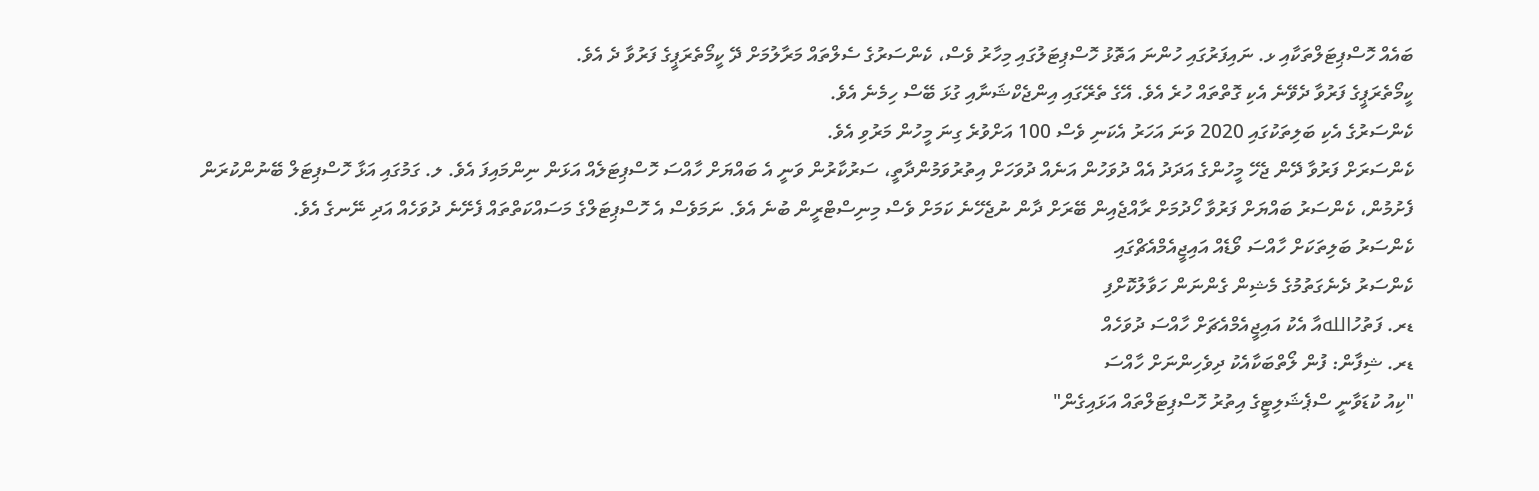ބައެއް ހޮސްޕިޓަލްތަކާއި ޅ. ނައިފަރުގައި ހުންނަ އަތޮޅު ހޮސްޕިޓަލުގައި މިހާރު ވެސް، ކެންސަރުގެ ސެލްތައް މަރާލުމަށް ދޭ ކީމޯތެރަޕީގެ ފަރުވާ ދެ އެވެ.
ކީމޯތެރަޕީގެ ފަރުވާ ދެވޭނެ އެކި ގޮތްތައް ހުރެ އެވެ. އޭގެ ތެރޭގައި އިންޖެކްޝަނާއި ގުޅަ ބޭސް ހިމެނެ އެވެ.
ކެންސަރުގެ އެކި ބަލިތަކުގައި 2020 ވަނަ އަހަރު އެކަނި ވެސް 100 އަށްވުރެ ގިނަ މީހުން މަރުވި އެވެ.
ކެންސަރަށް ފަރުވާ ދޭން ޖެހޭ މީހުންގެ އަދަދު އެއް ދުވަހުން އަނެއް ދުވަހަށް އިތުރުވަމުންދާތީ، ސަރުކާރުން ވަނީ އެ ބައްޔަށް ހާއްސަ ހޮސްޕިޓަލެއް އަޅަން ނިންމައިފަ އެވެ. ލ. ގަމުގައި އަޅާ ހޮސްޕިޓަލް ބޭނުންކުރަން ފެށުމުން، ކެންސަރު ބައްޔަށް ފަރުވާ ހޯދުމަށް ރާއްޖެއިން ބޭރަށް ދާން ނުޖެހޭނެ ކަމަށް ވެސް މިނިސްޓްރީން ބުނެ އެވެ. ނަމަވެސް އެ ހޮސްޕިޓަލްގެ މަސައްކަތްތައް ފެށޭނެ ދުވަހެއް އަދި ނޭނގެ އެވެ.
ކެންސަރު ބަލިތަކަށް ހާއްސަ ވޯޑެއް އައިޖީއެމްއެޗްގައި
ކެންސަރު ދެނެގަތުމުގެ މެޝިން ގެންނަން ހަވާލުކޮށްފި
ޑރ. ފަތުހުاللهއާ އެކު އައިޖީއެމްއެޗަށް ހާއްސަ ދުވަހެއް
ޑރ. ޝިފާން: ފުން ލޯތްބަކާއެކު ދިވެހިންނަށް ހާއްސަ
"ކިއު ކުޑަވާނީ ސްޕެޝަލިޓީގެ އިތުރު ހޮސްޕިޓަލްތައް އަޅައިގެން"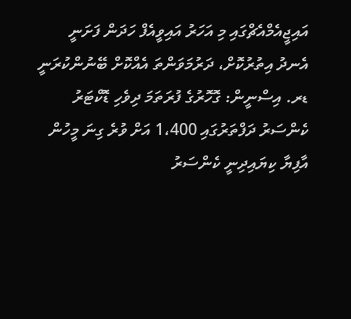އައިޖީއެމްއެޗްގައި މި އަހަރު އައިވީއެފް ހަދަން ފަށަނީ
އެނދު އިތުރުކޮށް، ދަރުމަވަންތަ އެއްކޮށް ބޭނުންކުރަނީ
ޑރ. އިސްނީން: ގޮހޮރުގެ ފުރަތަމަ ދިވެހި ޑޮކްޓަރު
ކެންސަރު ދަފްތަރުގައި 1،400 އަށް ވުރެ ގިނަ މީހުން
އާފިޔާ ކިޔައިދިނީ ކެންސަރު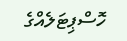ހޮސްޕިޓަލެއްގެ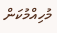މުހިއްމުކަން